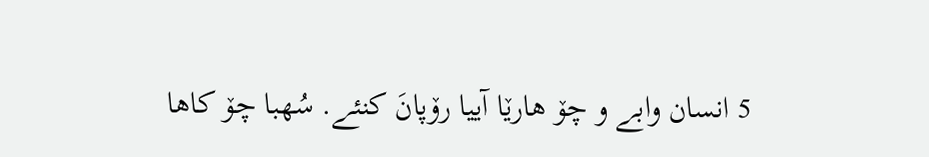5 انسان وابے و چۆ هارێا آییا رۆپانَ کنئے. سُهبا چۆ کاها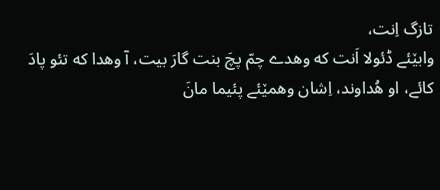تازگ اِنت،
وابێئے ڈئولا اَنت که وهدے چمّ پچَ بنت گارَ بیت، آ وهدا که تئو پادَ کائے، او هُداوند، اِشان وهمێئے پئیما مانَ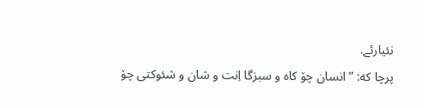نئیارئے.
پرچا که: ”انسان چۆ کاه و سبزگا اِنت و شان و شئوکتی چۆ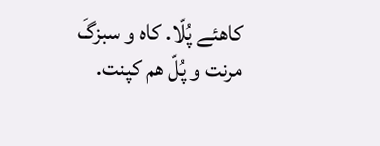کاهئے پُلّا. کاه و سبزگَ مرنت و پُلّ هم کپنت.